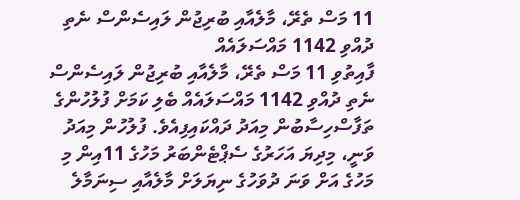11 މަސް ތެރޭ، މާލެއާއި ބުރިޖުން ލައިސެންސް ނެތި ދުއްވި 1142 މައްސަލައެއް
ފާއިތުވި 11 މަސް ތެރޭ، މާލެއާއި ބުރިޖުން ލައިސެންސް ނެތި ދުއްވި 1142 މައްސަލައެއް ބެލި ކަމަށް ފުލުހުންގެ ތަފާސްހިސާބުން މިއަދު ދައްކައިފިއެވެ. ފުލުހުން މިއަދު ވަނީ، މިދިޔަ އަހަރުގެ ސެޕްޓެންބަރު މަހުގެ 11އިން މި މަހުގެ އަށް ވަނަ ދުވަހުގެ ނިޔަލަށް މާލެއާއި ސިނަމާލެ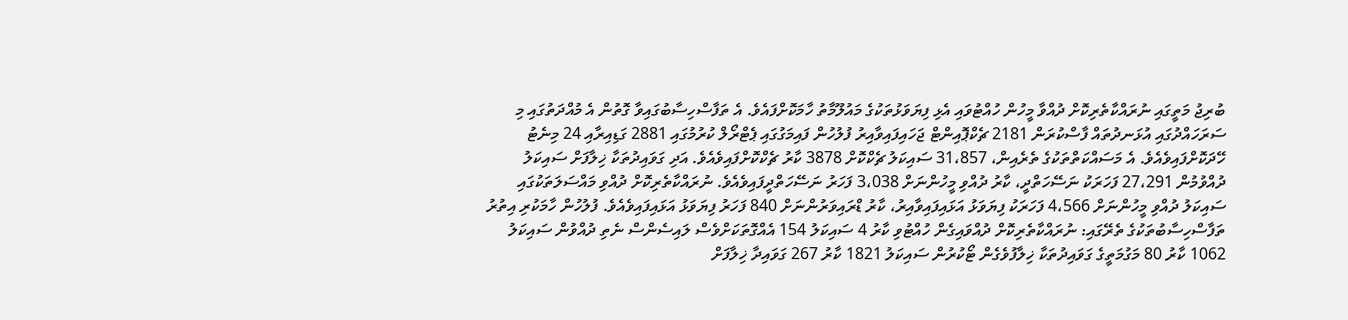ބުރިޖު މަތީގައި ނުރައްކާތެރިކޮށް ދުއްވާ މީހުން ހުއްޓުވައި އެޅި ފިޔަވަޅުތަކުގެ މައުލޫމާތު ހާމަކޮށްފައެވެ. އެ ތަފާސްހިސާބުގައިވާ ގޮތުން އެ މުއްދަތުގައި މި ސަރަހައްދުގައި އުޅަނދުތައް ފާސްކުރަން 2181 ޗެކްޕޮއިންޓް ޖަހައިފައިވާއިރު ފުލުހުން ފައިމަގުގައި ޕެޓްރޯލް ކުރުމުގައި 2881 ގަޑިއިރާއި 24 މިނެޓު ހޭދަކޮށްފައިވެއެވެ. އެ މަސައްކަތްތަކުގެ ތެރެއިން، 31،857 ސައިކަލު ޗެކްކޮށް 3878 ކާރު ޗެކްކޮށްފައިވެއެވެ. އަދި ގަވައިދުތަކާ ޚިލާފަށް ސައިކަލު ދުއްވުމުން 27،291 ފަހަރަކު ނަސޭހަތްދީ، ކާރު ދުއްވި މީހުންނަށް 3،038 ފަހަރު ނަސޭހަތްދީފައިވެއެވެ. ނުރައްކާތެރިކޮށް ދުއްވި މައްސަލަތަކުގައި ސައިކަލު ދުއްވި މީހުންނަށް 4،566 ފަހަރަކު ފިޔަވަޅު އަޅައިފައިވާއިރު، ކާރު ޑްރައިވަރުންނަށް 840 ފަހަރު ފިޔަވަޅު އަޅައިފައިވެއެވެ. ފުލުހުން ހާމަކުރި އިތުރު ތަފާސްހިސާބުތަކުގެ ތެރޭގައި: ނުރައްކާތެރިކޮށް ދުއްވައިގެން ހުއްޓުވި ކާރު 4 ސައިކަލު 154 އެއްގޮތަކަށްވެސް ލައިސެންސް ނެތި ދުއްވުން ސައިކަލު 1062 ކާރު 80 މަގުމަތީގެ ގަވައިދުތަކާ ޚިލާފުވެގެން ޓޯކުރުން ސައިކަލު 1821 ކާރު 267 ގަވައިދާ ޚިލާފަށް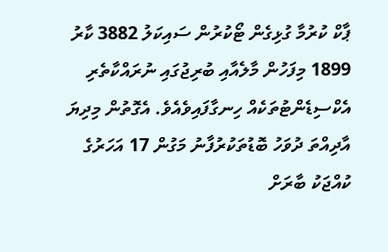ޕާކް ކުރުމާ ގުޅިގެން ޓޯކުރުން ސައިކަލު 3882 ކާރު 1899 މިފަހުން މާލެއާއި ބުރިޖުގައި ނުރައްކާތެރި އެކްސިޑެންޓުތަކެއް ހިނގާފައިވެއެވެ. އެގޮތުން މިދިޔަ އާދިއްތަ ދުވަހު ބޮޑުތަކުރުފާނު މަގުން 17 އަހަރުގެ ކުއްޖަކު ބާރަށް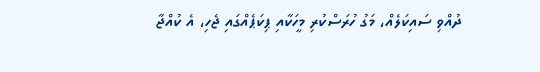ދުއްވި ސައިކަލެއް، މަގު ހުރަސްކުރި މީހަކާއި ޕިކަޕެއްގައި ޖެހި، އެ ކުއްޖާ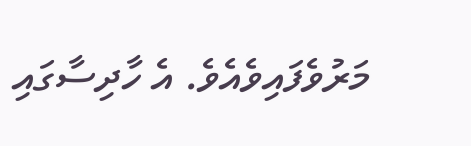މަރުވެފައިވެއެވެ. އެ ހާދިސާގައި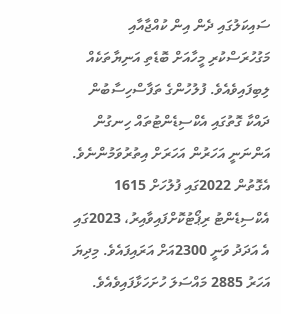ސައިކަލުގައި ދެން އިން ކުއްޖާއާއި މަގުހުރަސްކުރި މީހާއަށް ބޮޑެތި އަނިޔާތަކެއް ލިބިފައިވެއެވެ. ފުލުހުންގެ ތަފާސްހިސާބުން ދައްކާ ގޮތުގައި އެކްސިޑެންޓުތައް ހިނގުން އަންނަނީ އަހަރުން އަހަރަށް އިތުރުވަމުންނެވެ. އެގޮތުން 2022ގައި ފުލުހަށް 1615 އެކްސިޑެންޓު ރިޕޯޓުކޮށްފައިވާއިރު، 2023ގައި އެ އަދަދު ވަނީ 2300އަށް އަރައިފައެވެ. މިދިޔަ އަހަރު 2885 މައްސަލަ ހުށަހަޅާފައިވެއެވެ.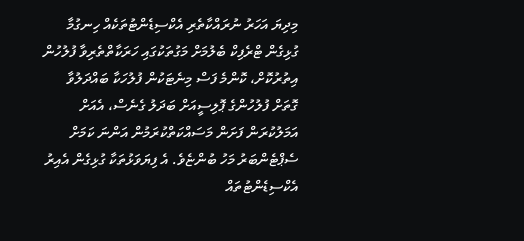މިދިޔަ އަހަރު ނުރައްކާތެރި އެކްސިޑެންޓުތަކެއް ހިނގުމާ ގުޅިގެން ޓްރެފިކް ބެލުމަށް މަގުތަކުގައި ހަރަކާތްތެރިވާ ފުލުހުން އިތުރުކޮށް، ކޮންމެ ފަސް މިނެޓަކުން ފުލުހަކާ ބައްދަލުވާ ގޮތަށް ފުލުހުންގެ ޕޮލިސީއަށް ބަދަލު ގެނެސް، އެއަށް އަމަލުކުރަން ފަށަން މަސައްކަތްކުރަމުން އަންނަ ކަމަށް ސެޕްޓެންބަރު މަހު ބުންޏެވެ. އެ ފިޔަވަޅުތަކާ ގުޅިގެން އެއިރު އެކްސިޑެންޓުތައް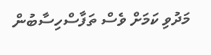މަދުވި ކަމަށް ވެސް ތަފާސްހިސާބުން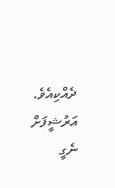ދެއްކިއެވެ.
އަރުޝީފަށް ނެގީ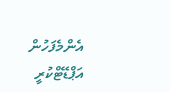އެންމެފަހުން އަޕްޑޭޓްކުރީ